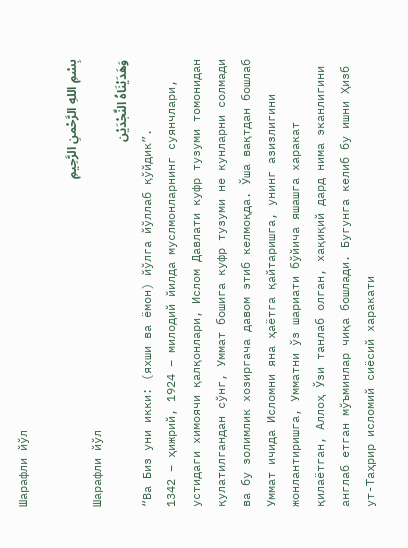Шарафли йўл

بِسْمِ اللهِ الرَّحْمنِ الرَّحِيمِ
Шарафли йўл
وَهَدَيْنَاهُ النَّجْدَيْن
“Ва Биз уни икки: (яхши ва ёмон) йўлга йўллаб қўйдик”.
1342 – ҳижрий, 1924 – милодий йилда муслмонларнинг суянчлари, устидаги химоячи қалқонлари, Ислом Давлати куфр тузуми томонидан қулатилгандан сўнг, Уммат бошига куфр тузуми не кунларни солмади ва бу золимлик хозиргача давом этиб келмоқда. Ўша вақтдан бошлаб Уммат ичида Исломни яна ҳаётга қайтаришга, унинг азизлигини жонлантиришга, Умматни ўз шариати бўйича яшашга харакат қилаётган, Аллоҳ Ўзи танлаб олган, хақиқий дард нима эканлигини англаб етган мўъминлар чиқа бошлади. Бугунга келиб бу ишни Ҳизб ут-Таҳрир исломий сиёсий харакати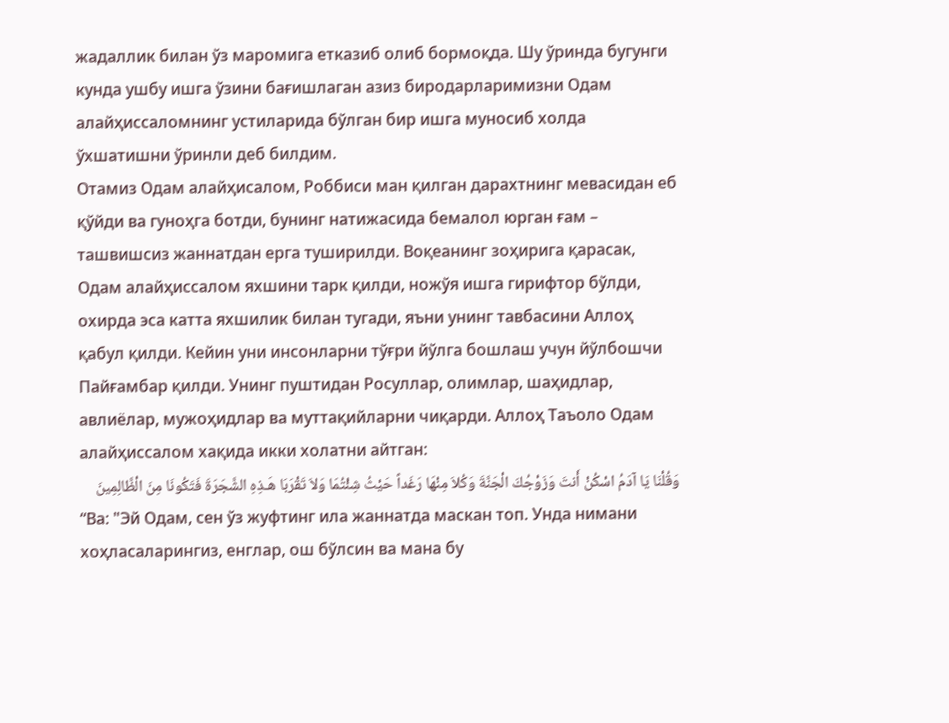жадаллик билан ўз маромига етказиб олиб бормоқда. Шу ўринда бугунги кунда ушбу ишга ўзини бағишлаган азиз биродарларимизни Одам алайҳиссаломнинг устиларида бўлган бир ишга муносиб холда ўхшатишни ўринли деб билдим.
Отамиз Одам алайҳисалом, Роббиси ман қилган дарахтнинг мевасидан еб қўйди ва гуноҳга ботди, бунинг натижасида бемалол юрган ғам – ташвишсиз жаннатдан ерга туширилди. Воқеанинг зоҳирига қарасак, Одам алайҳиссалом яхшини тарк қилди, ножўя ишга гирифтор бўлди, охирда эса катта яхшилик билан тугади, яъни унинг тавбасини Аллоҳ қабул қилди. Кейин уни инсонларни тўғри йўлга бошлаш учун йўлбошчи Пайғамбар қилди. Унинг пуштидан Росуллар, олимлар, шаҳидлар, авлиёлар, мужоҳидлар ва муттақийларни чиқарди. Аллоҳ Таъоло Одам алайҳиссалом хақида икки холатни айтган:
وَقُلْنَا يَا آدَمُ اسْكُنْ أَنتَ وَزَوْجُكَ الْجَنَّةَ وَكُلاَ مِنْهَا رَغَداً حَيْثُ شِئْتُمَا وَلاَ تَقْرَبَا هَـذِهِ الشَّجَرَةَ فَتَكُونَا مِنَ الْظَّالِمِينَ
“Ва: "Эй Одам, сен ўз жуфтинг ила жаннатда маскан топ. Унда нимани хоҳласаларингиз, енглар, ош бўлсин ва мана бу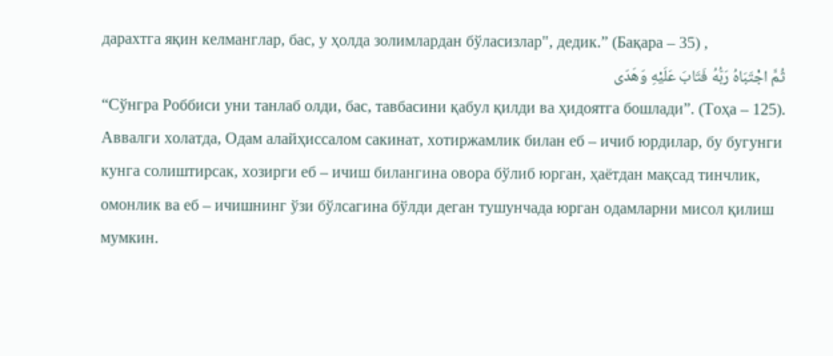дарахтга яқин келманглар, бас, у ҳолда золимлардан бўласизлар", дедик.” (Бақара – 35) ,
ثُمَّ اجْتَبَاهُ رَبُّهُ فَتَابَ عَلَيْهِ وَهَدَى
“Сўнгра Роббиси уни танлаб олди, бас, тавбасини қабул қилди ва ҳидоятга бошлади”. (Тоҳа – 125).
Аввалги холатда, Одам алайҳиссалом сакинат, хотиржамлик билан еб – ичиб юрдилар, бу бугунги кунга солиштирсак, хозирги еб – ичиш билангина овора бўлиб юрган, ҳаётдан мақсад тинчлик, омонлик ва еб – ичишнинг ўзи бўлсагина бўлди деган тушунчада юрган одамларни мисол қилиш мумкин.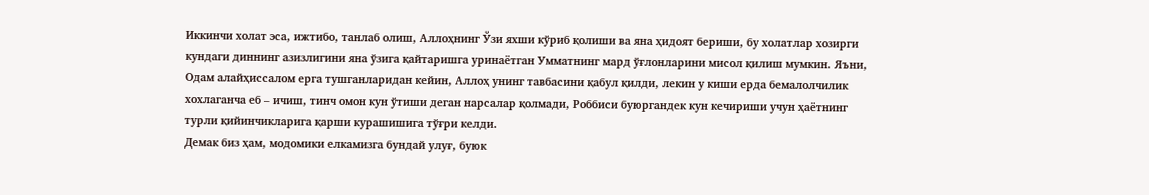Иккинчи холат эса, ижтибо, танлаб олиш, Аллоҳнинг Ўзи яхши кўриб қолиши ва яна ҳидоят бериши, бу холатлар хозирги кундаги диннинг азизлигини яна ўзига қайтаришга уринаётган Умматнинг мард ўғлонларини мисол қилиш мумкин. Яъни, Одам алайҳиссалом ерга тушганларидан кейин, Аллоҳ унинг тавбасини қабул қилди, лекин у киши ерда бемалолчилик хохлаганча еб – ичиш, тинч омон кун ўтиши деган нарсалар қолмади, Роббиси буюргандек кун кечириши учун ҳаётнинг турли қийинчикларига қарши курашишига тўғри келди.
Демак биз ҳам, модомики елкамизга бундай улуғ, буюк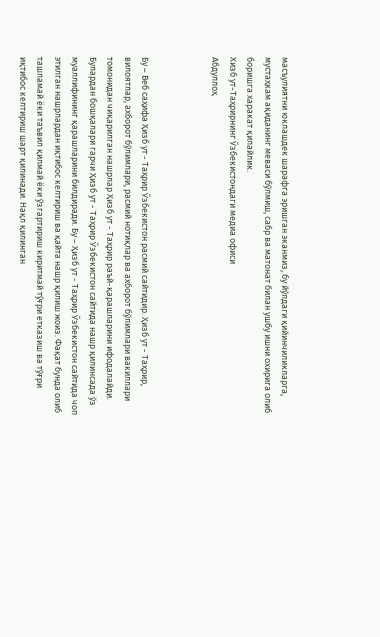масъулиятни юклашдек шарафга эришган эканмиз, бу йўлдаги қийинчиликларга, мустаҳкам ақиданинг меваси бўлмиш, сабр ва матонат билан ушбу ишни охирига олиб боришга харакат қилайлик.
Хизб ут-Таҳрирнинг Ўзбекистондаги медиа офиси
Абдуллоҳ



Бу – Веб саҳифа Ҳизб ут - Таҳрир Ўзбекистон расмий сайтидир. Ҳизб ут - Таҳрир, вилоятлар, ахборот бўлимлари, расмий нотиқлар ва ахборот бўлимлари вакиллари томонидан чиқарилган нашрлар Ҳизб ут - Таҳрир раъй-қарашларини ифодалайди. Булардан бошқалари гарчи Ҳизб ут - Таҳрир Ўзбекистон сайтида нашр қилинсада ўз муаллифининг қарашларини билдиради. Бу – Ҳизб ут - Таҳрир Ўзбекистон сайтида чоп этилган нашрлардан иқтибос келтириш ва қайта нашр қилиш жоиз. Фақат бунда олиб ташламай ёки таъвил қилмай ёки ўзгартириш киритмай тўғри етказиш ва тўғри иқтибос келтириш шарт қилинади. Нақл қилинган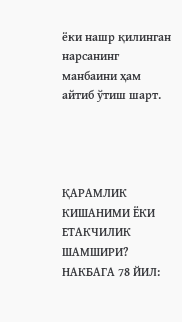ёки нашр қилинган нарсанинг манбаини ҳам айтиб ўтиш шарт.




ҚАРАМЛИК КИШАНИМИ ЁКИ ЕТАКЧИЛИК ШАМШИРИ?
НАКБАГА 78 ЙИЛ: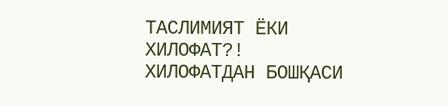ТАСЛИМИЯТ ЁКИ ХИЛОФАТ?!
ХИЛОФАТДАН БОШҚАСИ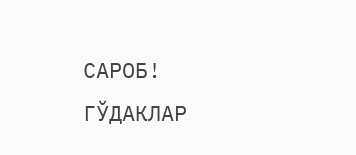САРОБ!
ГЎДАКЛАР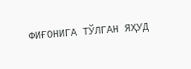ФИҒОНИГА ТЎЛГАН ЯҲУД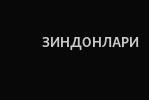ЗИНДОНЛАРИ